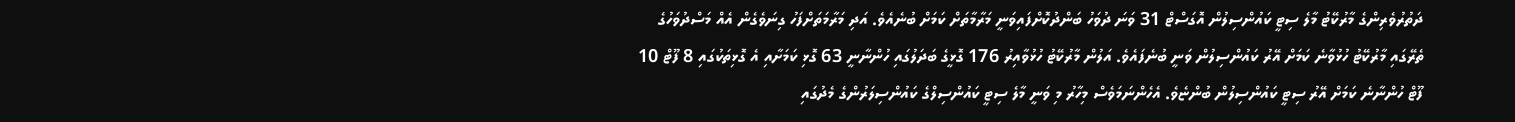ދަތުރުވެރިންގެ މާރުކޭޓު މާލެ ސިޓީ ކައުންސިލުން އޮގަސްޓް 31 ވަނަ ދުވަހު ބަންދުކޮށްފައިވަނީ މަރާމާތަށް ކަމަށް ބުނެއެވެ. އަދި މަރާމަތަށްފަހު ގިނަވެގެން އެއް މަސްދުވަހުގެ ތެރޭގައި މާރުކޭޓު ހުޅުވާނެ ކަމަށް އޭރު ކައުންސިލުން ވަނީ ބުނެފައެވެ. އަލުން މާރުކޭޓު ހުޅުވާއިރު 176 ގޮޅީގެ ބަދަލުގައި ހުންނާނީ 63 ގޮޅި ކަމަށާއި އެ ގޮޅިތަކުގައި 8 ފޫޓް 10 ފޫޓް ހުންނާނެ ކަމަށް އޭރު ސިޓީ ކައުންސިލުން ބުންޏެވެ. އެހެންނަމަވެސް މިހާރު މި ވަނީ މާލެ ސިޓީ ކައުންސިލްގެ ކައުންސިލަރުންގެ މެދުގައި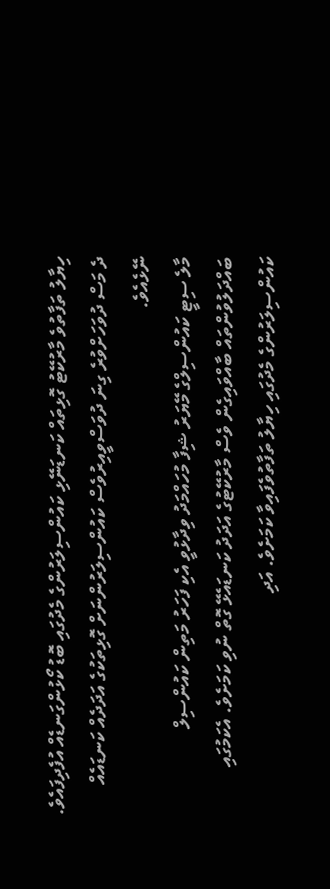ހިޔާލު ތަފާތުވެ މާރުކޭޓު ގޮޅިތައް ކަނޑަނޭޅި ކައުންސިލަރުންގެ މެދުގައި ބޮޑު ކޯޅުންގަނޑެއް އުފެދިފައެވެ. ދެ މަސް ދުވަހަށްވުރެ ގިނަ ދުވަސްވީއިރުވެސް ކައުންސިލަރުންނަށް ގޮޅިތަކުގެ އަދަދެއް ކަނޑައެއް ނޭޅެއެވެ.
މާލެ ސިޓީ ކައުންސިލްގެ މޭޔަރު ޝިފާ މުހައްމަދު ވިދާޅުވީ އެކި ފަހަރު މަތިން ކައުންސިލް ބައްދަލުވުންތައް ބާއްވައިގެން ވެސް މާރުކޭޓުގެ އަދަދު ކަނޑައެޅޭ ގޮތް ނުވި ކަމަށެވެ. އެކަމުގައި ކައުންސިލަރުންގެ މެދުގައި ހިޔާލު ތަފާތުވެފައިވާ ކަމަށެވެ. އަދި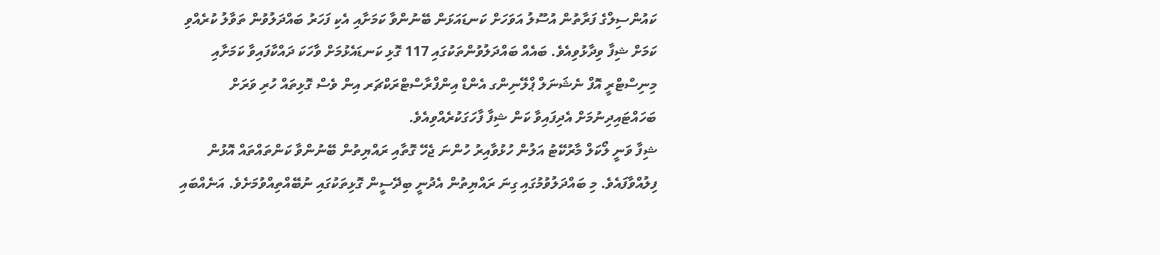ކައުންސިލްގެ ފަރާތުން އުސޫލު އަވަހަށް ކަނޑައަޅަން ބޭނުންވާ ކަމަށާއި އެކި ފަހަރު ބައްދަލުވުން ތަވާލު ކުރެއްވި ކަމަށް ޝިފާ ވިދާޅުވިއެވެ. ބައެއް ބައްދަލުވުންތަކުގައި 117 ގޮޅި ކަނޑައެޅުމަށް ވާހަކަ ދައްކާފައިވާ ކަމަށާއި މިނިސްޓްރީ އޮފް ނެޝަނަލް ޕްލޭނިންގ އެންޑް އިންފްރާސްޓްރަކްޗަރ އިން ވެސް ގޮޅިތައް ހުރި ވަރަށް ބަހައްޓައިދިނުމަށް އެދިފައިވާ ކަން ޝިފާ ފާހަގަކުރެއްވިއެވެ.
ޝިފާ ވަނީ ލޯކަލް މާރުކޭޓު އަލުން ހުޅުވާއިރު ހުންނަ ޖެހޭ ގޮތާއި ރައްޔިތުން ބޭނުންވާ ކަންތައްތައް އޮޅުން ފިލުއްވާފައެވެ. މި ބައްދަލުވުމުގައި ގިނަ ރައްޔިތުން އެދުނީ ބިދޭސީން ގޮޅިތަކުގައި ނުބޭއްތިއްވުމަށެވެ. އަނެއްބައި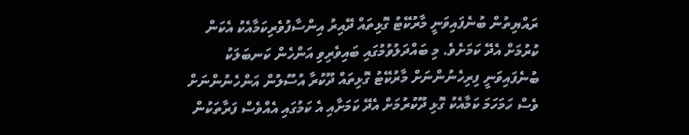ރައްޔިތުން ބުނެފައިވަނީ މާރުކޭޓު ގޮޅިތައް ދޭއިރު އިންސާފުވެރިކަމާއެކު އެކަން ކުރުމަށް އެދޭ ކަމަށެވެ. މި ބައްދަލުވުމުގައި ބައިވެރިވި އަންހެން ކަނބަލަކު ބުނެފައިވަނީ ފިރިހެނުންނަށް މާރުކޭޓު ގޮޅިތައް ދޫކުރާ އުސޫލުން އަންހެނުންނަށް ވެސް ހަމަހަމަ ކަމާއެކު ގޮޅި ދޫކުރުމަށް އެދޭ ކަމަށާއި އެ ކަމުގައި އެއްވެސް ފަރާތަކުން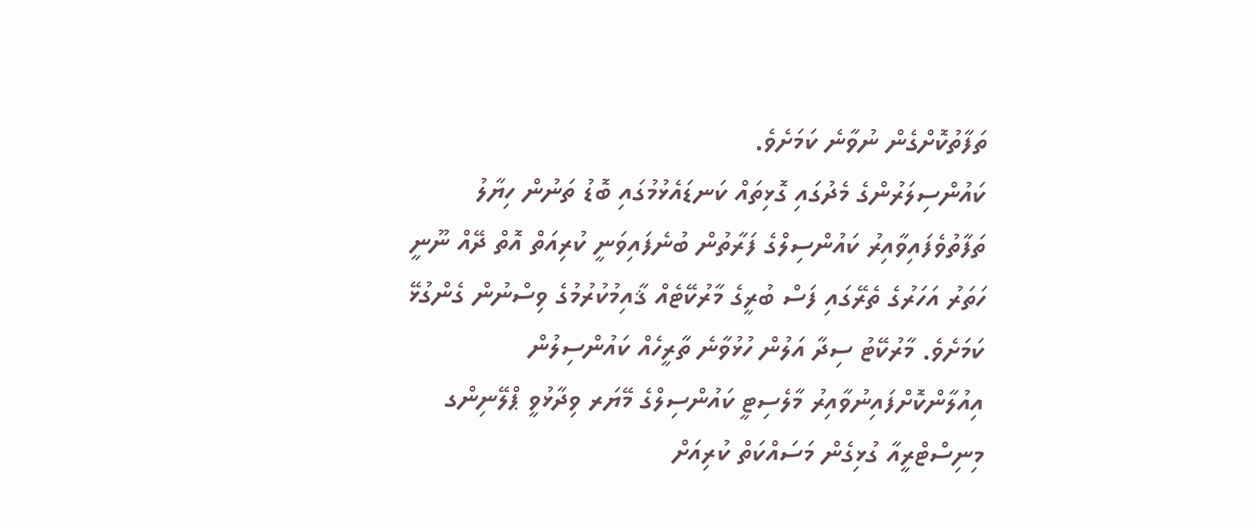ތަފާތުކޮށްގެން ނުވާނެ ކަމަށެވެ.
ކައުންސިލަރުންގެ މެދުގައި ގޮޅިތައް ކަނޑައެޅުމުގައި ބޮޑު ތަނުން ހިޔާލު ތަފާތުވެފައިވާއިރު ކައުންސިލްގެ ފަރާތުން ބުނެފައިވަނީ ކުރިއަތް އޮތް ދޭއް ނޫނީ ހަތަރު އަހަރުގެ ތެރޭގައި ފަސް ބުރީގެ މާރުކޭޓެއް ޤާއިމުކުރުމުގެ ވިސްނުން ގެންގުޅޭ ކަމަށެވެ. މާރުކޭޓު ސިދާ އަލުން ހުޅުވާނެ ތާރީހެއް ކައުންސިލުން އިއުލާންކޮށްފައިނުވާއިރު މާލެސިޓީ ކައުންސިލްގެ މޭޔަރ ވިދާޅުވީ ޕްލޭނިންގ މިނިސްޓްރީއާ ގުޅިގެން މަސައްކަތް ކުރިއަށް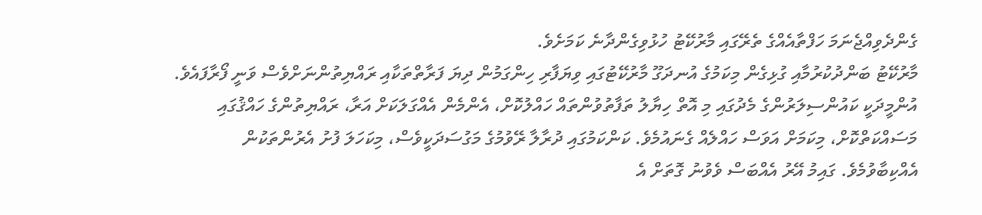ގެންދެވިއްޖެނަމަ ހަފްތާއެއްގެ ތެރޭގައި މާރުކޭޓު ހުޅުވިގެންދާނެ ކަމަށެވެ.
މާރުކޭޓު ބަންދުކުރުމާއި ގުޅިގެން މިކަމުގެ އުނދަގޫ މާރުކޭޓުގައި ވިޔަފާރި ހިންގަމުން ދިޔަ ފަރާތްތަކާއި ރައްޔިތުންނަށްވެސް ވަނީ ފޯރާފައެވެ. އުންމީދަކީ ކައުންސިލަރުންގެ މެދުގައި މި އޮތް ހިޔާލު ތަފާތުވުންތައް ހައްލުކޮށް، އެންމެން އެއްގަލަކަށް އަރާ، ރައްޔިތުންގެ ހައްޤުގައި މަސައްކަތްކޮށް، މިކަމަށް އަވަސް ހައްލެއް ގެނައުމެވެ. ކަންކަމުގައި ދުރާލާ ރޭވުމުގެ މަގުސަދަކީވެސް، މިކަހަލަ ފުށު އެރުންތަކުން އެއްކިބާވުމެވެ. ގައިމު އޭރު އެއްބަސް ވެވުނު ގޮތަށް އެ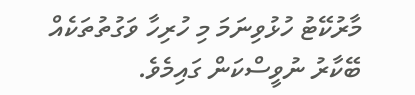މާރުކޭޓު ހުޅުވިނަމަ މި ހުރިހާ ވަގުތުތަކެއް ބޭކާރު ނުވީސްކަން ގައިމެވެ.